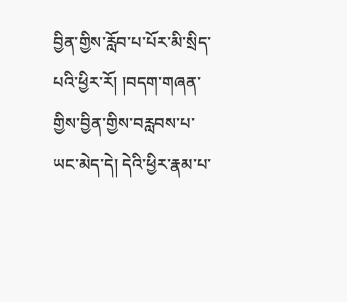བྱིན་གྱིས་རློབ་པ་པོར་མི་སྲིད་པའི་ཕྱིར་རོ། །བདག་གཞན་གྱིས་བྱིན་གྱིས་བརླབས་པ་ཡང་མེད་དེ། དེའི་ཕྱིར་རྣམ་པ་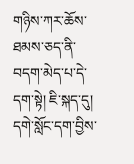གཉིས་ཀར་ཆོས་ཐམས་ཅད་ནི་བདག་མེད་པ་དེ་དག་སྟེ། ཇི་སྐད་དུ། དགེ་སློང་དག་བྱིས་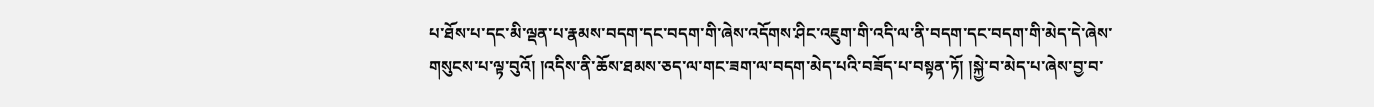པ་ཐོས་པ་དང་མི་ལྡན་པ་རྣམས་བདག་དང་བདག་གི་ཞེས་འདོགས་ཤིང་འཇུག་གི་འདི་ལ་ནི་བདག་དང་བདག་གི་མེད་དེ་ཞེས་གསུངས་པ་ལྟ་བུའོ། །འདིས་ནི་ཆོས་ཐམས་ཅད་ལ་གང་ཟག་ལ་བདག་མེད་པའི་བཟོད་པ་བསྟན་ཏོ། །སྐྱེ་བ་མེད་པ་ཞེས་བྱ་བ་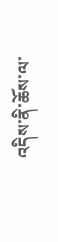འདིས་ནི་ཆོས་ལ་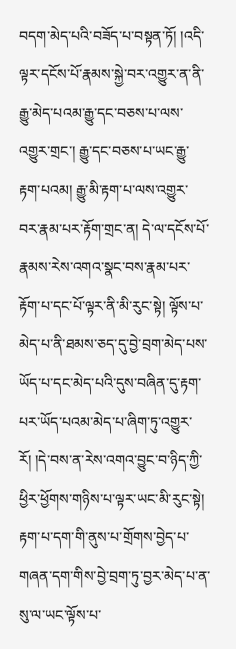བདག་མེད་པའི་བཟོད་པ་བསྟན་ཏོ། །འདི་ལྟར་དངོས་པོ་རྣམས་སྐྱེ་བར་འགྱུར་ན་ནི་རྒྱུ་མེད་པའམ་རྒྱུ་དང་བཅས་པ་ལས་འགྱུར་གྲང་། རྒྱུ་དང་བཅས་པ་ཡང་རྒྱུ་རྟག་པའམ། རྒྱུ་མི་རྟག་པ་ལས་འགྱུར་བར་རྣམ་པར་རྟོག་གྲང་ན། དེ་ལ་དངོས་པོ་རྣམས་རེས་འགའ་སྣང་བས་རྣམ་པར་རྟོག་པ་དང་པོ་ལྟར་ནི་མི་རུང་སྟེ། ལྟོས་པ་མེད་པ་ནི་ཐམས་ཅད་དུ་བྱེ་བྲག་མེད་པས་ཡོད་པ་དང་མེད་པའི་དུས་བཞིན་དུ་རྟག་པར་ཡོད་པའམ་མེད་པ་ཞིག་ཏུ་འགྱུར་རོ། །དེ་བས་ན་རེས་འགའ་བྱུང་བ་ཉིད་ཀྱི་ཕྱིར་ཕྱོགས་གཉིས་པ་ལྟར་ཡང་མི་རུང་སྟེ། རྟག་པ་དག་གི་ནུས་པ་གྲོགས་བྱེད་པ་གཞན་དག་གིས་བྱེ་བྲག་ཏུ་བྱར་མེད་པ་ན་སུ་ལ་ཡང་ལྟོས་པ་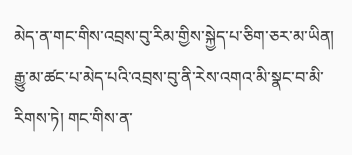མེད་ན་གང་གིས་འབྲས་བུ་རིམ་གྱིས་སྐྱེད་པ་ཅིག་ཅར་མ་ཡིན། རྒྱུ་མ་ཚང་པ་མེད་པའི་འབྲས་བུ་ནི་རེས་འགའ་མི་སྣང་བ་མི་རིགས་ཏེ། གང་གིས་ན་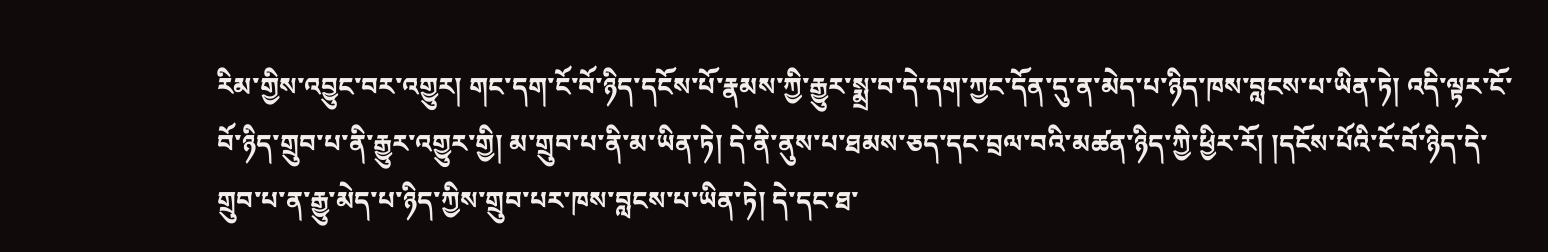རིམ་གྱིས་འབྱུང་བར་འགྱུར། གང་དག་ངོ་བོ་ཉིད་དངོས་པོ་རྣམས་ཀྱི་རྒྱུར་སྨྲ་བ་དེ་དག་ཀྱང་དོན་དུ་ན་མེད་པ་ཉིད་ཁས་བླངས་པ་ཡིན་ཏེ། འདི་ལྟར་ངོ་བོ་ཉིད་གྲུབ་པ་ནི་རྒྱུར་འགྱུར་གྱི། མ་གྲུབ་པ་ནི་མ་ཡིན་ཏེ། དེ་ནི་ནུས་པ་ཐམས་ཅད་དང་བྲལ་བའི་མཚན་ཉིད་ཀྱི་ཕྱིར་རོ། །དངོས་པོའི་ངོ་བོ་ཉིད་དེ་གྲུབ་པ་ན་རྒྱུ་མེད་པ་ཉིད་ཀྱིས་གྲུབ་པར་ཁས་བླངས་པ་ཡིན་ཏེ། དེ་དང་ཐ་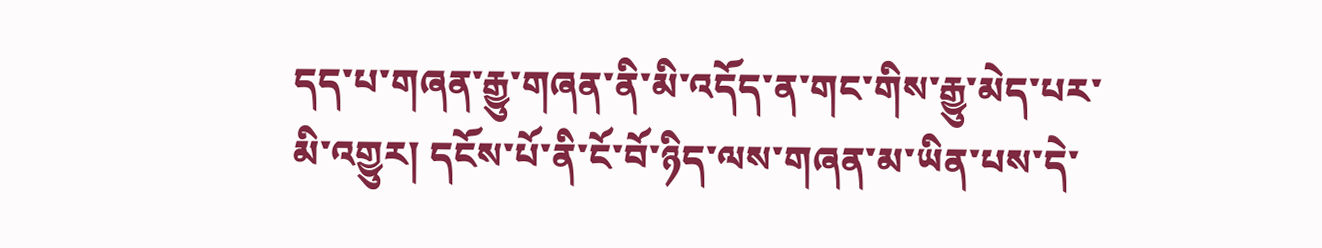དད་པ་གཞན་རྒྱུ་གཞན་ནི་མི་འདོད་ན་གང་གིས་རྒྱུ་མེད་པར་མི་འགྱུར། དངོས་པོ་ནི་ངོ་བོ་ཉིད་ལས་གཞན་མ་ཡིན་པས་དེ་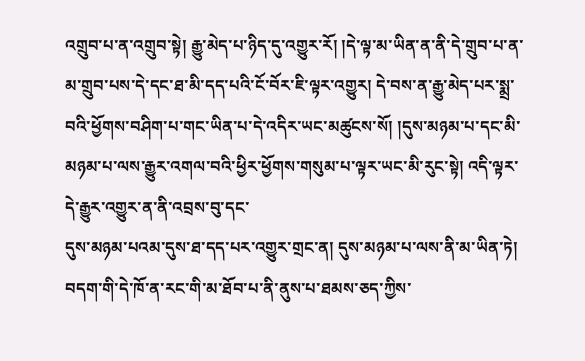འགྲུབ་པ་ན་འགྲུབ་སྟེ། རྒྱུ་མེད་པ་ཉིད་དུ་འགྱུར་རོ། །དེ་ལྟ་མ་ཡིན་ན་ནི་དེ་གྲུབ་པ་ན་མ་གྲུབ་པས་དེ་དང་ཐ་མི་དད་པའི་ངོ་བོར་ཇི་ལྟར་འགྱུར། དེ་བས་ན་རྒྱུ་མེད་པར་སྨྲ་བའི་ཕྱོགས་བཤིག་པ་གང་ཡིན་པ་དེ་འདིར་ཡང་མཚུངས་སོ། །དུས་མཉམ་པ་དང་མི་མཉམ་པ་ལས་རྒྱུར་འགལ་བའི་ཕྱིར་ཕྱོགས་གསུམ་པ་ལྟར་ཡང་མི་རུང་སྟེ། འདི་ལྟར་དེ་རྒྱུར་འགྱུར་ན་ནི་འབྲས་བུ་དང་
དུས་མཉམ་པའམ་དུས་ཐ་དད་པར་འགྱུར་གྲང་ན། དུས་མཉམ་པ་ལས་ནི་མ་ཡིན་ཏེ། བདག་གི་དེ་ཁོ་ན་རང་གི་མ་ཐོབ་པ་ནི་ནུས་པ་ཐམས་ཅད་ཀྱིས་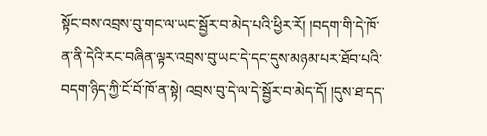སྟོང་བས་འབྲས་བུ་གང་ལ་ཡང་སྦྱོར་བ་མེད་པའི་ཕྱིར་རོ། །བདག་གི་དེ་ཁོ་ན་ནི་དེའི་རང་བཞིན་ལྟར་འབྲས་བུ་ཡང་དེ་དང་དུས་མཉམ་པར་ཐོབ་པའི་བདག་ཉིད་ཀྱི་ངོ་བོ་ཁོ་ན་སྟེ། འབྲས་བུ་དེ་ལ་དེ་སྦྱོར་བ་མེད་དོ། །དུས་ཐ་དད་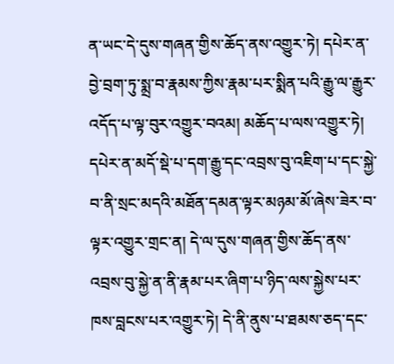ན་ཡང་དེ་དུས་གཞན་གྱིས་ཆོད་ནས་འགྱུར་ཏེ། དཔེར་ན་བྱེ་བྲག་ཏུ་སྨྲ་བ་རྣམས་ཀྱིས་རྣམ་པར་སྨིན་པའི་རྒྱུ་ལ་རྒྱུར་འདོད་པ་ལྟ་བུར་འགྱུར་བའམ། མཆོད་པ་ལས་འགྱུར་ཏེ། དཔེར་ན་མདོ་སྡེ་པ་དག་རྒྱུ་དང་འབྲས་བུ་འཇིག་པ་དང་སྐྱེ་བ་ནི་སྲང་མདའི་མཐོན་དམན་ལྟར་མཉམ་མོ་ཞེས་ཟེར་བ་ལྟར་འགྱུར་གྲང་ན། དེ་ལ་དུས་གཞན་གྱིས་ཆོད་ནས་འབྲས་བུ་སྐྱེ་ན་ནི་རྣམ་པར་ཞིག་པ་ཉིད་ལས་སྐྱེས་པར་ཁས་བླངས་པར་འགྱུར་ཏེ། དེ་ནི་ནུས་པ་ཐམས་ཅད་དང་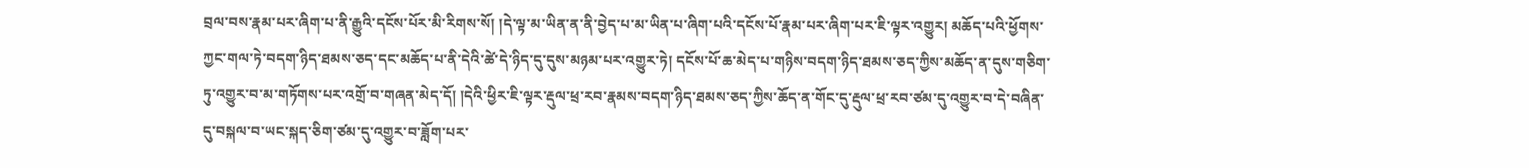བྲལ་བས་རྣམ་པར་ཞིག་པ་ནི་རྒྱུའི་དངོས་པོར་མི་རིགས་སོ། །དེ་ལྟ་མ་ཡིན་ན་ནི་བྱེད་པ་མ་ཡིན་པ་ཞིག་པའི་དངོས་པོ་རྣམ་པར་ཞིག་པར་ཇི་ལྟར་འགྱུར། མཆོད་པའི་ཕྱོགས་ཀྱང་གལ་ཏེ་བདག་ཉིད་ཐམས་ཅད་དང་མཆོད་པ་ནི་དེའི་ཚེ་དེ་ཉིད་དུ་དུས་མཉམ་པར་འགྱུར་ཏེ། དངོས་པོ་ཆ་མེད་པ་གཉིས་བདག་ཉིད་ཐམས་ཅད་ཀྱིས་མཆོད་ན་དུས་གཅིག་ཏུ་འགྱུར་བ་མ་གཏོགས་པར་འགྲོ་བ་གཞན་མེད་དོ། །དེའི་ཕྱིར་ཇི་ལྟར་རྡུལ་ཕྲ་རབ་རྣམས་བདག་ཉིད་ཐམས་ཅད་ཀྱིས་ཆོད་ན་གོང་དུ་རྡུལ་ཕྲ་རབ་ཙམ་དུ་འགྱུར་བ་དེ་བཞིན་དུ་བསྐལ་བ་ཡང་སྐད་ཅིག་ཙམ་དུ་འགྱུར་བ་ཟློག་པར་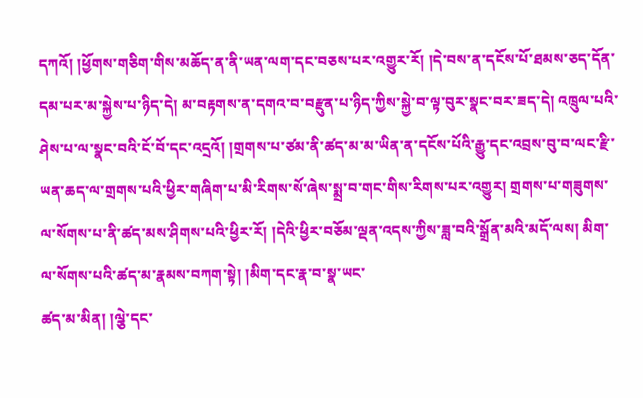དཀའོ། །ཕྱོགས་གཅིག་གིས་མཆོད་ན་ནི་ཡན་ལག་དང་བཅས་པར་འགྱུར་རོ། །དེ་བས་ན་དངོས་པོ་ཐམས་ཅད་དོན་དམ་པར་མ་སྐྱེས་པ་ཉིད་དེ། མ་བརྟགས་ན་དགའ་བ་བརྫུན་པ་ཉིད་ཀྱིས་སྐྱེ་བ་ལྟ་བུར་སྣང་བར་ཟད་དེ། འཁྲུལ་པའི་ཤེས་པ་ལ་སྣང་བའི་ངོ་བོ་དང་འདྲའོ། །གྲགས་པ་ཙམ་ནི་ཚད་མ་མ་ཡིན་ན་དངོས་པོའི་རྒྱུ་དང་འབྲས་བུ་བ་ལང་རྫི་ཡན་ཆད་ལ་གྲགས་པའི་ཕྱིར་གཞིག་པ་མི་རིགས་སོ་ཞེས་སྨྲ་བ་གང་གིས་རིགས་པར་འགྱུར། གྲགས་པ་གཟུགས་ལ་སོགས་པ་ནི་ཚད་མས་ཤིགས་པའི་ཕྱིར་རོ། །དེའི་ཕྱིར་བཅོམ་ལྡན་འདས་ཀྱིས་ཟླ་བའི་སྒྲོན་མའི་མདོ་ལས། མིག་ལ་སོགས་པའི་ཚད་མ་རྣམས་བཀག་སྟེ། །མིག་དང་རྣ་བ་སྣ་ཡང་
ཚད་མ་མིན། །ལྕེ་དང་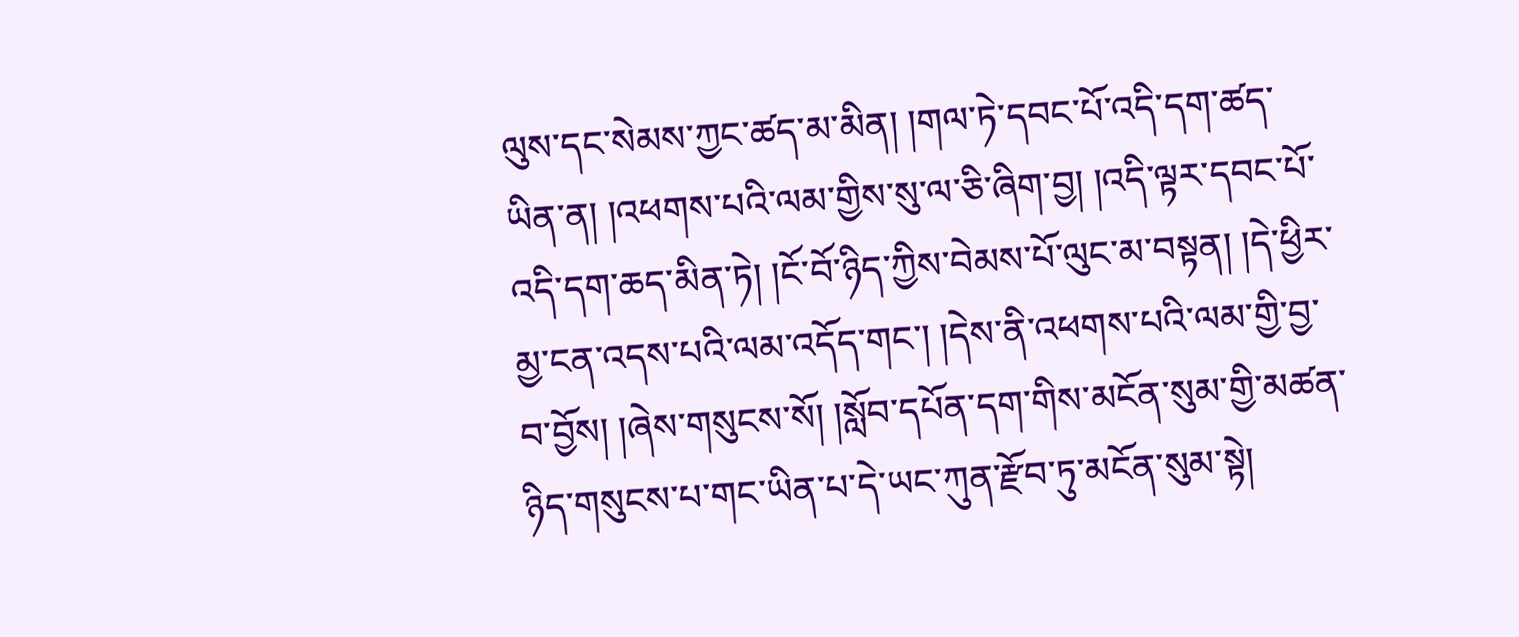ལུས་དང་སེམས་ཀྱང་ཚད་མ་མིན། །གལ་ཏེ་དབང་པོ་འདི་དག་ཚད་ཡིན་ན། །འཕགས་པའི་ལམ་གྱིས་སུ་ལ་ཅི་ཞིག་བྱ། །འདི་ལྟར་དབང་པོ་འདི་དག་ཆད་མིན་ཏེ། །ངོ་བོ་ཉིད་ཀྱིས་བེམས་པོ་ལུང་མ་བསྟན། །དེ་ཕྱིར་མྱ་ངན་འདས་པའི་ལམ་འདོད་གང་། །དེས་ནི་འཕགས་པའི་ལམ་གྱི་བྱ་བ་བྱོས། །ཞེས་གསུངས་སོ། །སློབ་དཔོན་དག་གིས་མངོན་སུམ་གྱི་མཚན་ཉིད་གསུངས་པ་གང་ཡིན་པ་དེ་ཡང་ཀུན་རྫོབ་ཏུ་མངོན་སུམ་སྟེ།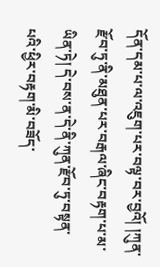དོན་དམ་པ་ལ་འཇུག་པར་བལྟ་བར་བྱའོ། །ཀུན་རྫོབ་ཏུ་ནི་མཐུན་པར་བརྒལ་ཞིང་བརྟག་པ་མ་ཡིན་ཏེ། དེ་བས་ན་དེ་ནི་ཀུན་རྫོབ་ཏུ་བསྟན་པའི་ཕྱིར་བརྟག་མི་བཟོད་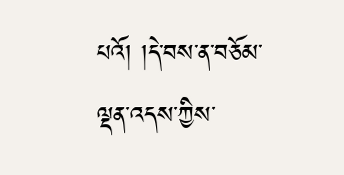པའོ། །དེ་བས་ན་བཅོམ་ལྡན་འདས་ཀྱིས་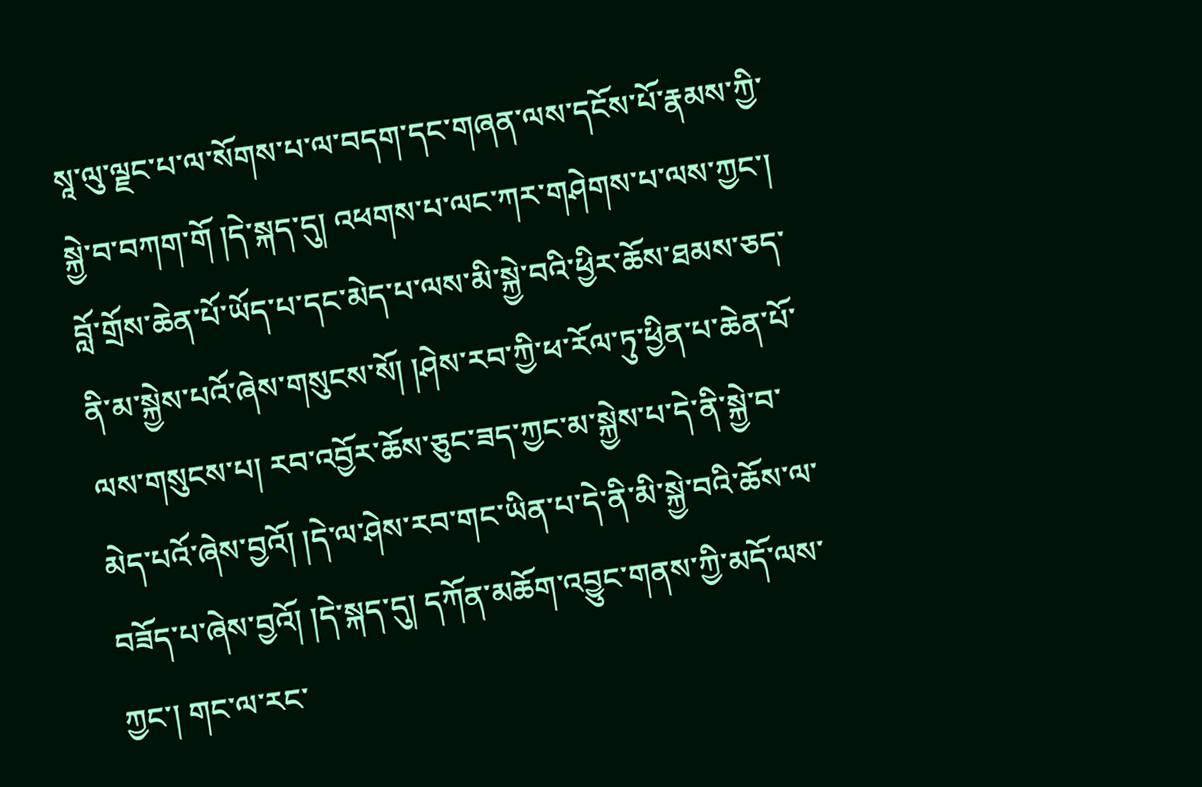སཱ་ལུ་ལྗང་པ་ལ་སོགས་པ་ལ་བདག་དང་གཞན་ལས་དངོས་པོ་རྣམས་ཀྱི་སྐྱེ་བ་བཀག་གོ །དེ་སྐད་དུ། འཕགས་པ་ལང་ཀར་གཤེགས་པ་ལས་ཀྱང་། བློ་གྲོས་ཆེན་པོ་ཡོད་པ་དང་མེད་པ་ལས་མི་སྐྱེ་བའི་ཕྱིར་ཆོས་ཐམས་ཅད་ནི་མ་སྐྱེས་པའོ་ཞེས་གསུངས་སོ། །ཤེས་རབ་ཀྱི་ཕ་རོལ་ཏུ་ཕྱིན་པ་ཆེན་པོ་ལས་གསུངས་པ། རབ་འབྱོར་ཆོས་ཅུང་ཟད་ཀྱང་མ་སྐྱེས་པ་དེ་ནི་སྐྱེ་བ་མེད་པའོ་ཞེས་བྱའོ། །དེ་ལ་ཤེས་རབ་གང་ཡིན་པ་དེ་ནི་མི་སྐྱེ་བའི་ཆོས་ལ་བཟོད་པ་ཞེས་བྱའོ། །དེ་སྐད་དུ། དཀོན་མཆོག་འབྱུང་གནས་ཀྱི་མདོ་ལས་ཀྱང་། གང་ལ་རང་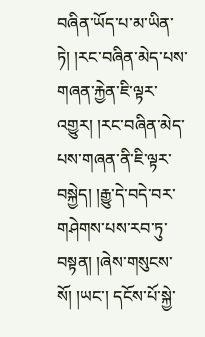བཞིན་ཡོད་པ་མ་ཡིན་ཏེ། །རང་བཞིན་མེད་པས་གཞན་རྐྱེན་ཇི་ལྟར་འགྱུར། །རང་བཞིན་མེད་པས་གཞན་ནི་ཇི་ལྟར་བསྐྱེད། །རྒྱུ་དེ་བདེ་བར་གཤེགས་པས་རབ་ཏུ་བསྟན། །ཞེས་གསུངས་སོ། །ཡང་། དངོས་པོ་སྐྱེ་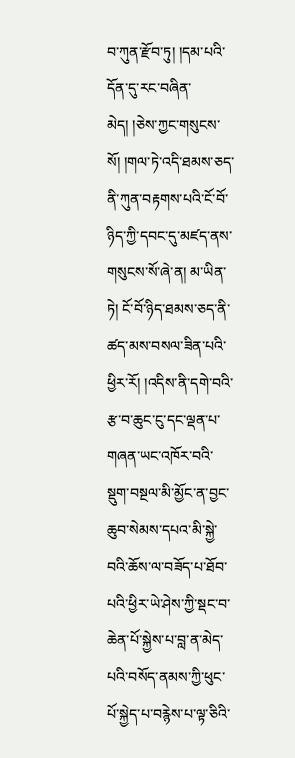བ་ཀུན་རྫོབ་ཏུ། །དམ་པའི་དོན་དུ་རང་བཞིན་མེད། །ཅེས་ཀྱང་གསུངས་སོ། །གལ་ཏེ་འདི་ཐམས་ཅད་ནི་ཀུན་བརྟགས་པའི་ངོ་བོ་ཉིད་ཀྱི་དབང་དུ་མཛད་ནས་གསུངས་སོ་ཞེ་ན། མ་ཡིན་ཏེ། ངོ་བོ་ཉིད་ཐམས་ཅད་ནི་ཚད་མས་བསལ་ཟིན་པའི་ཕྱིར་རོ། །འདིས་ནི་དགེ་བའི་རྩ་བ་ཆུང་ངུ་དང་ལྡན་པ་གཞན་ཡང་འཁོར་བའི་སྡུག་བསྔལ་མི་མྱོང་ན་བྱང་ཆུབ་སེམས་དཔའ་མི་སྐྱེ་བའི་ཆོས་ལ་བཟོད་པ་ཐོབ་པའི་ཕྱིར་ཡེ་ཤེས་ཀྱི་སྡང་བ་ཆེན་པོ་སྐྱེས་པ་བླ་ན་མེད་པའི་བསོད་ནམས་ཀྱི་ཕུང་པོ་སྐྱེད་པ་བརྙེས་པ་ལྟ་ཅིའི་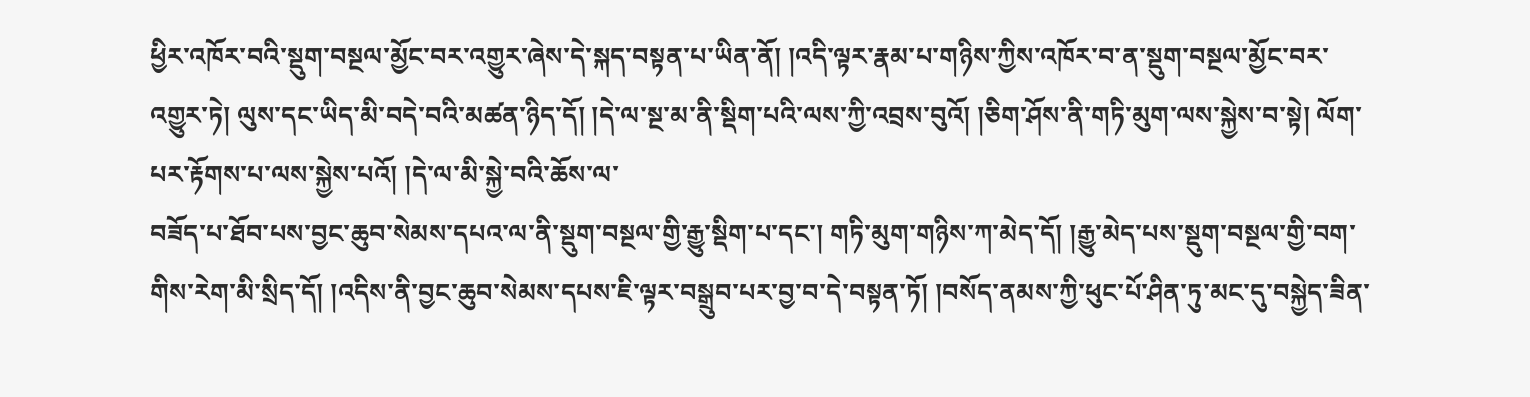ཕྱིར་འཁོར་བའི་སྡུག་བསྔལ་མྱོང་བར་འགྱུར་ཞེས་དེ་སྐད་བསྟན་པ་ཡིན་ནོ། །འདི་ལྟར་རྣམ་པ་གཉིས་ཀྱིས་འཁོར་བ་ན་སྡུག་བསྔལ་མྱོང་བར་འགྱུར་ཏེ། ལུས་དང་ཡིད་མི་བདེ་བའི་མཚན་ཉིད་དོ། །དེ་ལ་སྔ་མ་ནི་སྡིག་པའི་ལས་ཀྱི་འབྲས་བུའོ། །ཅིག་ཤོས་ནི་གཏི་མུག་ལས་སྐྱེས་བ་སྟེ། ལོག་པར་རྟོགས་པ་ལས་སྐྱེས་པའོ། །དེ་ལ་མི་སྐྱེ་བའི་ཆོས་ལ་
བཟོད་པ་ཐོབ་པས་བྱང་ཆུབ་སེམས་དཔའ་ལ་ནི་སྡུག་བསྔལ་གྱི་རྒྱུ་སྡིག་པ་དང་། གཏི་མུག་གཉིས་ཀ་མེད་དོ། །རྒྱུ་མེད་པས་སྡུག་བསྔལ་གྱི་བག་གིས་རེག་མི་སྲིད་དོ། །འདིས་ནི་བྱང་ཆུབ་སེམས་དཔས་ཇི་ལྟར་བསྒྲུབ་པར་བྱ་བ་དེ་བསྟན་ཏོ། །བསོད་ནམས་ཀྱི་ཕུང་པོ་ཤིན་ཏུ་མང་དུ་བསྐྱེད་ཟིན་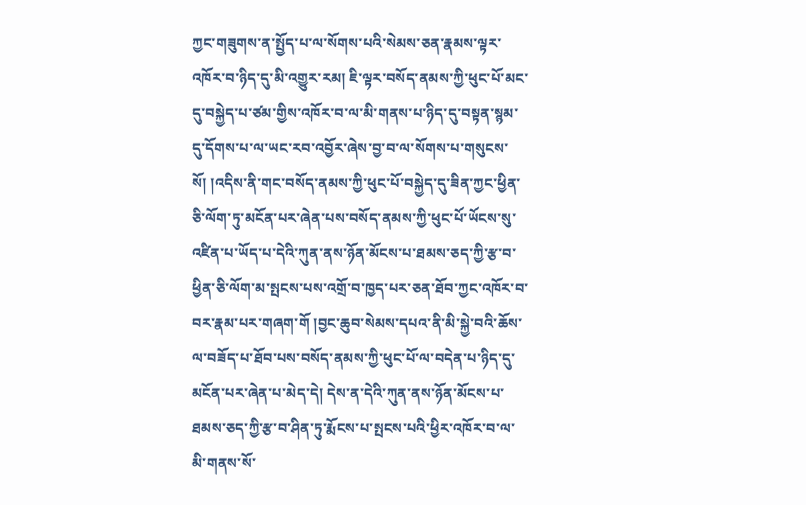ཀྱང་གཟུགས་ན་སྤྱོད་པ་ལ་སོགས་པའི་སེམས་ཅན་རྣམས་ལྟར་འཁོར་བ་ཉིད་དུ་མི་འགྱུར་རམ། ཇི་ལྟར་བསོད་ནམས་ཀྱི་ཕུང་པོ་མང་དུ་བསྐྱེད་པ་ཙམ་གྱིས་འཁོར་བ་ལ་མི་གནས་པ་ཉིད་དུ་བསྟན་སྙམ་དུ་དོགས་པ་ལ་ཡང་རབ་འབྱོར་ཞེས་བྱ་བ་ལ་སོགས་པ་གསུངས་སོ། །འདིས་ནི་གང་བསོད་ནམས་ཀྱི་ཕུང་པོ་བསྐྱེད་དུ་ཟིན་ཀྱང་ཕྱིན་ཅི་ལོག་ཏུ་མངོན་པར་ཞེན་པས་བསོད་ནམས་ཀྱི་ཕུང་པོ་ཡོངས་སུ་འཛིན་པ་ཡོད་པ་དེའི་ཀུན་ནས་ཉོན་མོངས་པ་ཐམས་ཅད་ཀྱི་རྩ་བ་ཕྱིན་ཅི་ལོག་མ་སྤངས་པས་འགྲོ་བ་ཁྱད་པར་ཅན་ཐོབ་ཀྱང་འཁོར་བ་བར་རྣམ་པར་གཞག་གོ །བྱང་ཆུབ་སེམས་དཔའ་ནི་མི་སྐྱེ་བའི་ཆོས་ལ་བཟོད་པ་ཐོབ་པས་བསོད་ནམས་ཀྱི་ཕུང་པོ་ལ་བདེན་པ་ཉིད་དུ་མངོན་པར་ཞེན་པ་མེད་དེ། དེས་ན་དེའི་ཀུན་ནས་ཉོན་མོངས་པ་ཐམས་ཅད་ཀྱི་རྩ་བ་ཤིན་ཏུ་རྨོངས་པ་སྤངས་པའི་ཕྱིར་འཁོར་བ་ལ་མི་གནས་སོ་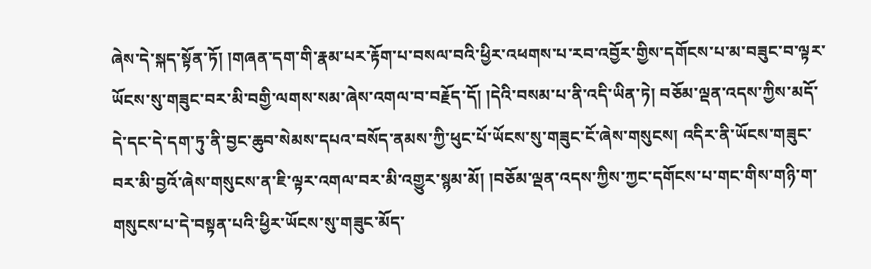ཞེས་དེ་སྐད་སྟོན་ཏོ། །གཞན་དག་གི་རྣམ་པར་རྟོག་པ་བསལ་བའི་ཕྱིར་འཕགས་པ་རབ་འབྱོར་གྱིས་དགོངས་པ་མ་བཟུང་བ་ལྟར་ཡོངས་སུ་གཟུང་བར་མི་བགྱི་ལགས་སམ་ཞེས་འགལ་བ་བརྗོད་དོ། །དེའི་བསམ་པ་ནི་འདི་ཡིན་ཏེ། བཅོམ་ལྡན་འདས་ཀྱིས་མདོ་དེ་དང་དེ་དག་ཏུ་ནི་བྱང་ཆུབ་སེམས་དཔའ་བསོད་ནམས་ཀྱི་ཕུང་པོ་ཡོངས་སུ་གཟུང་ངོ་ཞེས་གསུངས། འདིར་ནི་ཡོངས་གཟུང་བར་མི་བྱའོ་ཞེས་གསུངས་ན་ཇི་ལྟར་འགལ་བར་མི་འགྱུར་སྙམ་མོ། །བཅོམ་ལྡན་འདས་ཀྱིས་ཀྱང་དགོངས་པ་གང་གིས་གཉི་ག་གསུངས་པ་དེ་བསྟན་པའི་ཕྱིར་ཡོངས་སུ་གཟུང་མོད་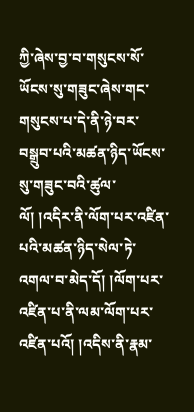ཀྱི་ཞེས་བྱ་བ་གསུངས་སོ་ཡོངས་སུ་གཟུང་ཞེས་གང་གསུངས་པ་དེ་ནི་ཉེ་བར་བསྒྲུབ་པའི་མཚན་ཉིད་ཡོངས་སུ་གཟུང་བའི་ཚུལ་ལོ། །འདིར་ནི་ལོག་པར་འཛིན་པའི་མཚན་ཉིད་སེལ་ཏེ་འགལ་བ་མེད་དོ། །ལོག་པར་འཛིན་པ་ནི་ལམ་ལོག་པར་འཛིན་པའོ། །འདིས་ནི་རྣམ་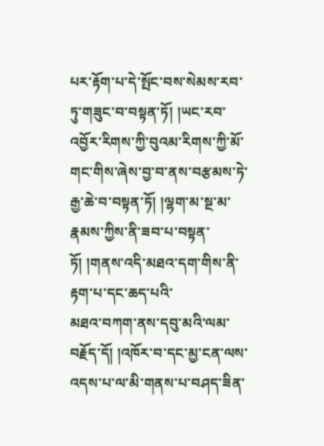པར་རྟོག་པ་དེ་སྤོང་བས་སེམས་རབ་ཏུ་གཟུང་བ་བསྟན་ཏོ། །ཡང་རབ་འབྱོར་རིགས་ཀྱི་བུའམ་རིགས་ཀྱི་མོ་གང་གིས་ཞེས་བྱ་བ་ནས་བརྩམས་ཏེ་རྒྱ་ཆེ་བ་བསྟན་ཏོ། །ལྷག་མ་སྔ་མ་རྣམས་ཀྱིས་ནི་ཟབ་པ་བསྟན་ཏོ། །གནས་འདི་མཐའ་དག་གིས་ནི་རྟག་པ་དང་ཆད་པའི་
མཐའ་བཀག་ནས་དབུ་མའི་ལམ་བརྗོད་དོ། །འཁོར་བ་དང་མྱ་ངན་ལས་འདས་པ་ལ་མི་གནས་པ་བཤད་ཟིན་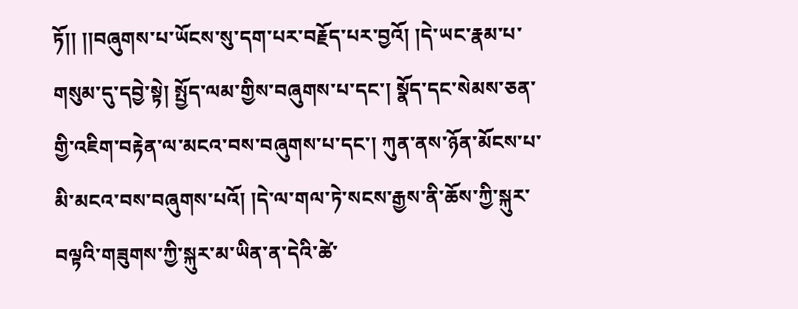ཏོ།། །།བཞུགས་པ་ཡོངས་སུ་དག་པར་བརྗོད་པར་བྱའོ། །དེ་ཡང་རྣམ་པ་གསུམ་དུ་དབྱེ་སྟེ། སྤྱོད་ལམ་གྱིས་བཞུགས་པ་དང་། སྣོད་དང་སེམས་ཅན་གྱི་འཇིག་བརྟེན་ལ་མངའ་བས་བཞུགས་པ་དང་། ཀུན་ནས་ཉོན་མོངས་པ་མི་མངའ་བས་བཞུགས་པའོ། །དེ་ལ་གལ་ཏེ་སངས་རྒྱས་ནི་ཆོས་ཀྱི་སྐུར་བལྟའི་གཟུགས་ཀྱི་སྐུར་མ་ཡིན་ན་དེའི་ཚེ་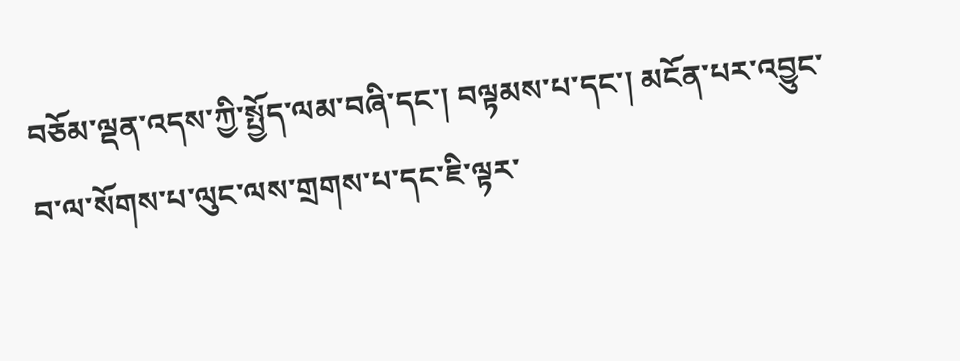བཅོམ་ལྡན་འདས་ཀྱི་སྤྱོད་ལམ་བཞི་དང་། བལྟམས་པ་དང་། མངོན་པར་འབྱུང་བ་ལ་སོགས་པ་ལུང་ལས་གྲགས་པ་དང་ཇི་ལྟར་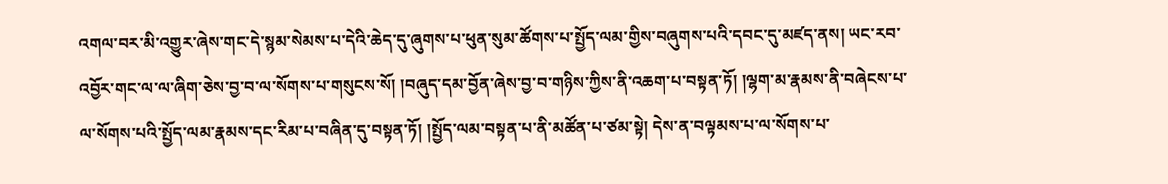འགལ་བར་མི་འགྱུར་ཞེས་གང་དེ་སྙམ་སེམས་པ་དེའི་ཆེད་དུ་ཞུགས་པ་ཕུན་སུམ་ཚོགས་པ་སྤྱོད་ལམ་གྱིས་བཞུགས་པའི་དབང་དུ་མཛད་ནས། ཡང་རབ་འབྱོར་གང་ལ་ལ་ཞིག་ཅེས་བྱ་བ་ལ་སོགས་པ་གསུངས་སོ། །བཞུད་དམ་བྱོན་ཞེས་བྱ་བ་གཉིས་ཀྱིས་ནི་འཆག་པ་བསྟན་ཏོ། །ལྷག་མ་རྣམས་ནི་བཞེངས་པ་ལ་སོགས་པའི་སྤྱོད་ལམ་རྣམས་དང་རིམ་པ་བཞིན་དུ་བསྟན་ཏོ། །སྤྱོད་ལམ་བསྟན་པ་ནི་མཚོན་པ་ཙམ་སྟེ། དེས་ན་བལྟམས་པ་ལ་སོགས་པ་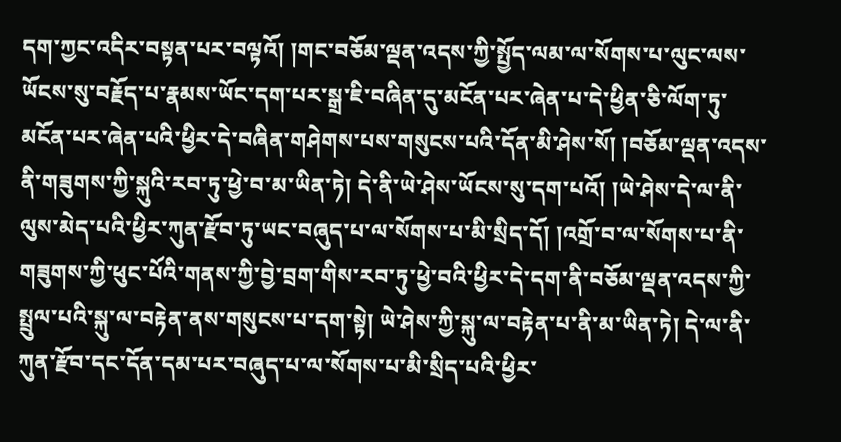དག་ཀྱང་འདིར་བསྟན་པར་བལྟའོ། །གང་བཅོམ་ལྡན་འདས་ཀྱི་སྤྱོད་ལམ་ལ་སོགས་པ་ལུང་ལས་ཡོངས་སུ་བརྗོད་པ་རྣམས་ཡོང་དག་པར་སྒྲ་ཇི་བཞིན་དུ་མངོན་པར་ཞེན་པ་དེ་ཕྱིན་ཅི་ལོག་ཏུ་མངོན་པར་ཞེན་པའི་ཕྱིར་དེ་བཞིན་གཤེགས་པས་གསུངས་པའི་དོན་མི་ཤེས་སོ། །བཅོམ་ལྡན་འདས་ནི་གཟུགས་ཀྱི་སྐུའི་རབ་ཏུ་ཕྱེ་བ་མ་ཡིན་ཏེ། དེ་ནི་ཡེ་ཤེས་ཡོངས་སུ་དག་པའོ། །ཡེ་ཤེས་དེ་ལ་ནི་ལུས་མེད་པའི་ཕྱིར་ཀུན་རྫོབ་ཏུ་ཡང་བཞུད་པ་ལ་སོགས་པ་མི་སྲིད་དོ། །འགྲོ་བ་ལ་སོགས་པ་ནི་གཟུགས་ཀྱི་ཕུང་པོའི་གནས་ཀྱི་བྱེ་བྲག་གིས་རབ་ཏུ་ཕྱེ་བའི་ཕྱིར་དེ་དག་ནི་བཅོམ་ལྡན་འདས་ཀྱི་སྤྲུལ་པའི་སྐུ་ལ་བརྟེན་ནས་གསུངས་པ་དག་སྟེ། ཡེ་ཤེས་ཀྱི་སྐུ་ལ་བརྟེན་པ་ནི་མ་ཡིན་ཏེ། དེ་ལ་ནི་ཀུན་རྫོབ་དང་དོན་དམ་པར་བཞུད་པ་ལ་སོགས་པ་མི་སྲིད་པའི་ཕྱིར་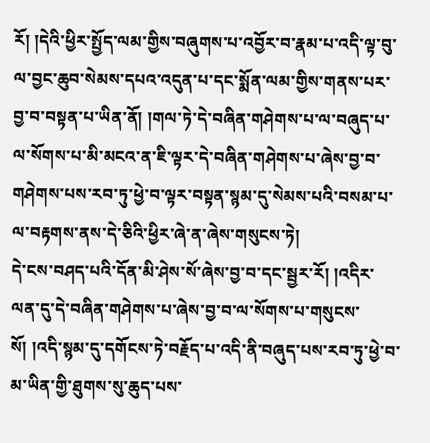རོ། །དེའི་ཕྱིར་སྤྱོད་ལམ་གྱིས་བཞུགས་པ་འབྱོར་བ་རྣམ་པ་འདི་ལྟ་བུ་ལ་བྱང་ཆུབ་སེམས་དཔའ་འདུན་པ་དང་སྨོན་ལམ་གྱིས་གནས་པར་བྱ་བ་བསྟན་པ་ཡིན་ནོ། །གལ་ཏེ་དེ་བཞིན་གཤེགས་པ་ལ་བཞུད་པ་ལ་སོགས་པ་མི་མངའ་ན་ཇི་ལྟར་དེ་བཞིན་གཤེགས་པ་ཞེས་བྱ་བ་གཤེགས་པས་རབ་ཏུ་ཕྱེ་བ་ལྟར་བསྟན་སྙམ་དུ་སེམས་པའི་བསམ་པ་ལ་བརྟགས་ནས་དེ་ཅིའི་ཕྱིར་ཞེ་ན་ཞེས་གསུངས་ཏེ།
དེ་ངས་བཤད་པའི་དོན་མི་ཤེས་སོ་ཞེས་བྱ་བ་དང་སྦྱར་རོ། །འདིར་ལན་དུ་དེ་བཞིན་གཤེགས་པ་ཞེས་བྱ་བ་ལ་སོགས་པ་གསུངས་སོ། །འདི་སྙམ་དུ་དགོངས་ཏེ་བརྗོད་པ་འདི་ནི་བཞུད་པས་རབ་ཏུ་ཕྱེ་བ་མ་ཡིན་གྱི་ཐུགས་སུ་ཆུད་པས་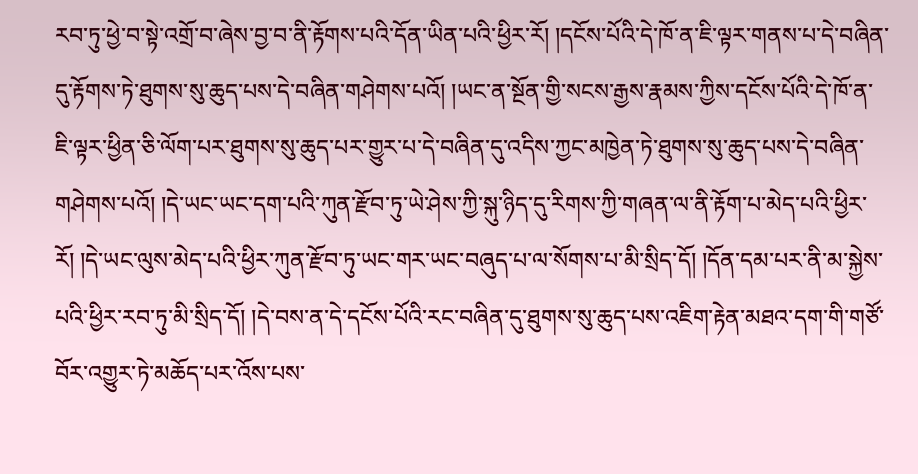རབ་ཏུ་ཕྱེ་བ་སྟེ་འགྲོ་བ་ཞེས་བྱ་བ་ནི་རྟོགས་པའི་དོན་ཡིན་པའི་ཕྱིར་རོ། །དངོས་པོའི་དེ་ཁོ་ན་ཇི་ལྟར་གནས་པ་དེ་བཞིན་དུ་རྟོགས་ཏེ་ཐུགས་སུ་ཆུད་པས་དེ་བཞིན་གཤེགས་པའོ། །ཡང་ན་སྔོན་གྱི་སངས་རྒྱས་རྣམས་ཀྱིས་དངོས་པོའི་དེ་ཁོ་ན་ཇི་ལྟར་ཕྱིན་ཅི་ལོག་པར་ཐུགས་སུ་ཆུད་པར་གྱུར་པ་དེ་བཞིན་དུ་འདིས་ཀྱང་མཁྱེན་ཏེ་ཐུགས་སུ་ཆུད་པས་དེ་བཞིན་གཤེགས་པའོ། །དེ་ཡང་ཡང་དག་པའི་ཀུན་རྫོབ་ཏུ་ཡེ་ཤེས་ཀྱི་སྐུ་ཉིད་དུ་རིགས་ཀྱི་གཞན་ལ་ནི་རྟོག་པ་མེད་པའི་ཕྱིར་རོ། །དེ་ཡང་ལུས་མེད་པའི་ཕྱིར་ཀུན་རྫོབ་ཏུ་ཡང་གར་ཡང་བཞུད་པ་ལ་སོགས་པ་མི་སྲིད་དོ། །དོན་དམ་པར་ནི་མ་སྐྱེས་པའི་ཕྱིར་རབ་ཏུ་མི་སྲིད་དོ། །དེ་བས་ན་དེ་དངོས་པོའི་རང་བཞིན་དུ་ཐུགས་སུ་ཆུད་པས་འཇིག་རྟེན་མཐའ་དག་གི་གཙོ་བོར་འགྱུར་ཏེ་མཆོད་པར་འོས་པས་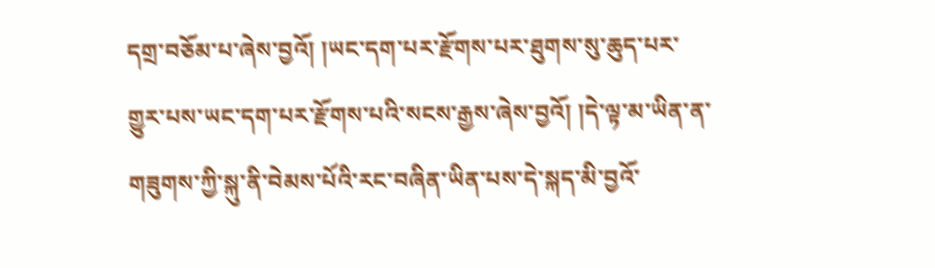དགྲ་བཅོམ་པ་ཞེས་བྱའོ། །ཡང་དག་པར་རྫོགས་པར་ཐུགས་སུ་ཆུད་པར་གྱུར་པས་ཡང་དག་པར་རྫོགས་པའི་སངས་རྒྱས་ཞེས་བྱའོ། །དེ་ལྟ་མ་ཡིན་ན་གཟུགས་ཀྱི་སྐུ་ནི་བེམས་པོའི་རང་བཞིན་ཡིན་པས་དེ་སྐད་མི་བྱའོ་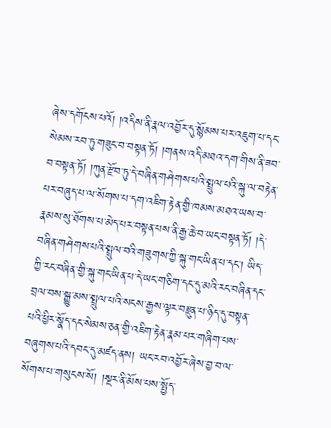ཞེས་དགོངས་པའོ། །འདིས་ནི་རྣལ་འབྱོར་དུ་སྙོམས་པར་འཇུག་པ་དང་སེམས་རབ་ཏུ་གཟུང་བ་བསྟན་ཏོ། །གནས་འདི་མཐའ་དག་གིས་ནི་ཟབ་བ་བསྟན་ཏོ། །ཀུན་རྫོབ་ཏུ་དེ་བཞིན་གཤེགས་པའི་སྤྲུལ་པའི་སྐུ་ལ་བརྟེན་པར་བཞུད་པ་ལ་སོགས་པ་དག་འཇིག་རྟེན་གྱི་ཁམས་མཐའ་ཡས་བ་རྣམས་སུ་ཐོགས་པ་མེད་པར་བསྟན་པས་ནི་རྒྱ་ཆེ་བ་ཡང་བསྟན་ཏོ། །དེ་བཞིན་གཤེགས་པའི་སྤྲུལ་བའི་གཟུགས་ཀྱི་སྐུ་གང་ཡིན་པ་དང་། ཡིད་ཀྱི་རང་བཞིན་གྱི་སྐུ་གང་ཡིན་པ་དེ་ཡང་གཅིག་དང་དུ་མའི་རང་བཞིན་དང་བྲལ་བས་སྒྱུ་མས་སྤྲུལ་པའི་སངས་རྒྱས་ལྟར་བརྫུན་པ་ཉིད་དུ་བསྟན་པའི་ཕྱིར་སྣོད་དང་སེམས་ཅན་གྱི་འཇིག་རྟེན་རྣམ་པར་གཞིག་པས་བཞུགས་པའི་དབང་དུ་མཛད་ནས། ཡང་རབ་འབྱོར་ཞེས་བྱ་བ་ལ་སོགས་པ་གསུངས་སོ། །སྔར་ནི་མོས་པས་སྤྱོད་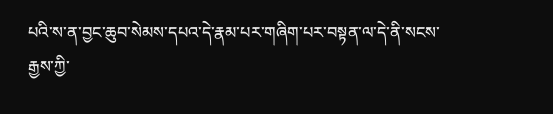པའི་ས་ན་བྱང་ཆུབ་སེམས་དཔའ་དེ་རྣམ་པར་གཞིག་པར་བསྟན་ལ་དེ་ནི་སངས་རྒྱས་ཀྱི་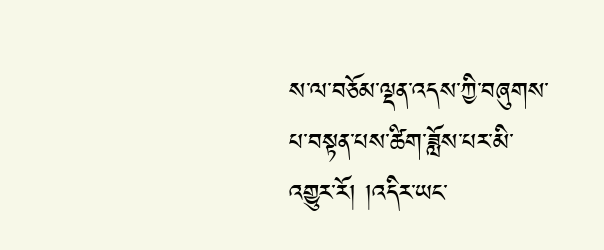ས་ལ་བཅོམ་ལྡན་འདས་ཀྱི་བཞུགས་པ་བསྟན་པས་ཚིག་ཟློས་པར་མི་འགྱུར་རོ། །འདིར་ཡང་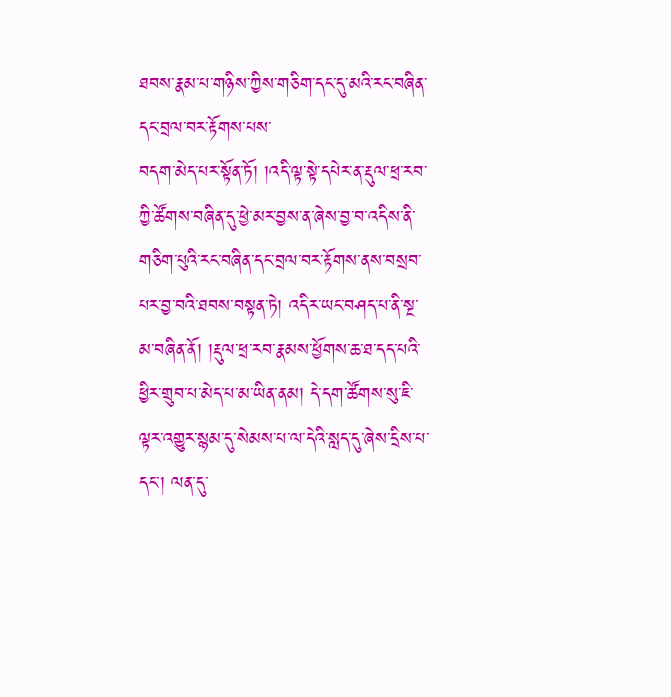ཐབས་རྣམ་པ་གཉིས་ཀྱིས་གཅིག་དང་དུ་མའི་རང་བཞིན་དང་བྲལ་བར་རྟོགས་པས་
བདག་མེད་པར་སྟོན་ཏོ། །འདི་ལྟ་སྟེ་དཔེར་ན་རྡུལ་ཕྲ་རབ་ཀྱི་ཚོགས་བཞིན་དུ་ཕྱེ་མར་བྱས་ན་ཞེས་བྱ་བ་འདིས་ནི་གཅིག་པུའི་རང་བཞིན་དང་བྲལ་བར་རྟོགས་ནས་བསྲབ་པར་བྱ་བའི་ཐབས་བསྟན་ཏེ། འདིར་ཡང་བཤད་པ་ནི་སྔ་མ་བཞིན་ནོ། །རྡུལ་ཕྲ་རབ་རྣམས་ཕྱོགས་ཆ་ཐ་དད་པའི་ཕྱིར་གྲུབ་པ་མེད་པ་མ་ཡིན་ནམ། དེ་དག་ཚོགས་སུ་ཇི་ལྟར་འགྱུར་སྙམ་དུ་སེམས་པ་ལ་དེའི་སླད་དུ་ཞེས་དྲིས་པ་དང་། ལན་དུ་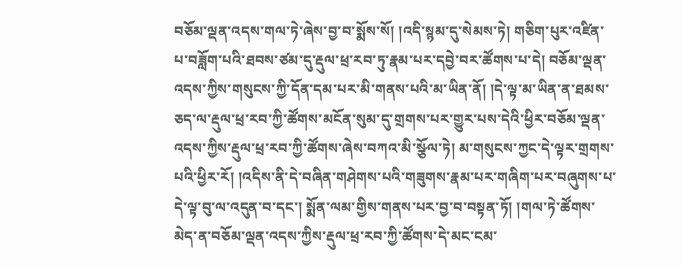བཅོམ་ལྡན་འདས་གལ་ཏེ་ཞེས་བྱ་བ་སྨོས་སོ། །འདི་སྙམ་དུ་སེམས་ཏེ། གཅིག་པུར་འཛིན་པ་བཟློག་པའི་ཐབས་ཙམ་དུ་རྡུལ་ཕྲ་རབ་ཏུ་རྣམ་པར་དབྱེ་བར་ཚོགས་པ་དེ། བཅོམ་ལྡན་འདས་ཀྱིས་གསུངས་ཀྱི་དོན་དམ་པར་མི་གནས་པའི་མ་ཡིན་ནོ། །དེ་ལྟ་མ་ཡིན་ན་ཐམས་ཅད་ལ་རྡུལ་ཕྲ་རབ་ཀྱི་ཚོགས་མངོན་སུམ་དུ་གྲགས་པར་གྱུར་པས་དེའི་ཕྱིར་བཅོམ་ལྡན་འདས་ཀྱིས་རྡུལ་ཕྲ་རབ་ཀྱི་ཚོགས་ཞེས་བཀའ་མི་སྩོལ་ཏེ། མ་གསུངས་ཀྱང་དེ་ལྟར་གྲགས་པའི་ཕྱིར་རོ། །འདིས་ནི་དེ་བཞིན་གཤེགས་པའི་གཟུགས་རྣམ་པར་གཞིག་པར་བཞུགས་པ་དེ་ལྟ་བུ་ལ་འདུན་བ་དང་། སྨོན་ལམ་གྱིས་གནས་པར་བྱ་བ་བསྟན་ཏོ། །གལ་ཏེ་ཚོགས་མེད་ན་བཅོམ་ལྡན་འདས་ཀྱིས་རྡུལ་ཕྲ་རབ་ཀྱི་ཚོགས་དེ་མང་ངམ་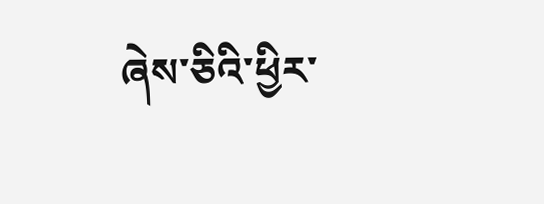ཞེས་ཅིའི་ཕྱིར་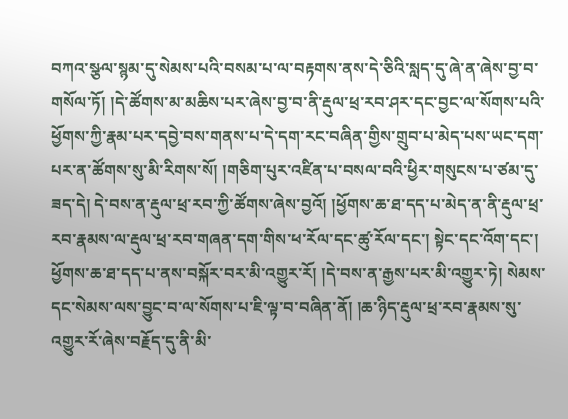བཀའ་སྩལ་སྙམ་དུ་སེམས་པའི་བསམ་པ་ལ་བརྟགས་ནས་དེ་ཅིའི་སླད་དུ་ཞེ་ན་ཞེས་བྱ་བ་གསོལ་ཏོ། །དེ་ཚོགས་མ་མཆིས་པར་ཞེས་བྱ་བ་ནི་རྡུལ་ཕྲ་རབ་ཤར་དང་བྱང་ལ་སོགས་པའི་ཕྱོགས་ཀྱི་རྣམ་པར་དབྱེ་བས་གནས་པ་དེ་དག་རང་བཞིན་གྱིས་གྲུབ་པ་མེད་པས་ཡང་དག་པར་ན་ཚོགས་སུ་མི་རིགས་སོ། །གཅིག་པུར་འཛིན་པ་བསལ་བའི་ཕྱིར་གསུངས་པ་ཙམ་དུ་ཟད་དེ། དེ་བས་ན་རྡུལ་ཕྲ་རབ་ཀྱི་ཚོགས་ཞེས་བྱའོ། །ཕྱོགས་ཆ་ཐ་དད་པ་མེད་ན་ནི་རྡུལ་ཕྲ་རབ་རྣམས་ལ་རྡུལ་ཕྲ་རབ་གཞན་དག་གིས་ཕ་རོལ་དང་ཚུ་རོལ་དང་། སྟེང་དང་འོག་དང་། ཕྱོགས་ཆ་ཐ་དད་པ་ནས་བསྐོར་བར་མི་འགྱུར་རོ། །དེ་བས་ན་རྒྱས་པར་མི་འགྱུར་ཏེ། སེམས་དང་སེམས་ལས་བྱུང་བ་ལ་སོགས་པ་ཇི་ལྟ་བ་བཞིན་ནོ། །ཆ་ཉིད་རྡུལ་ཕྲ་རབ་རྣམས་སུ་འགྱུར་རོ་ཞེས་བརྗོད་དུ་ནི་མི་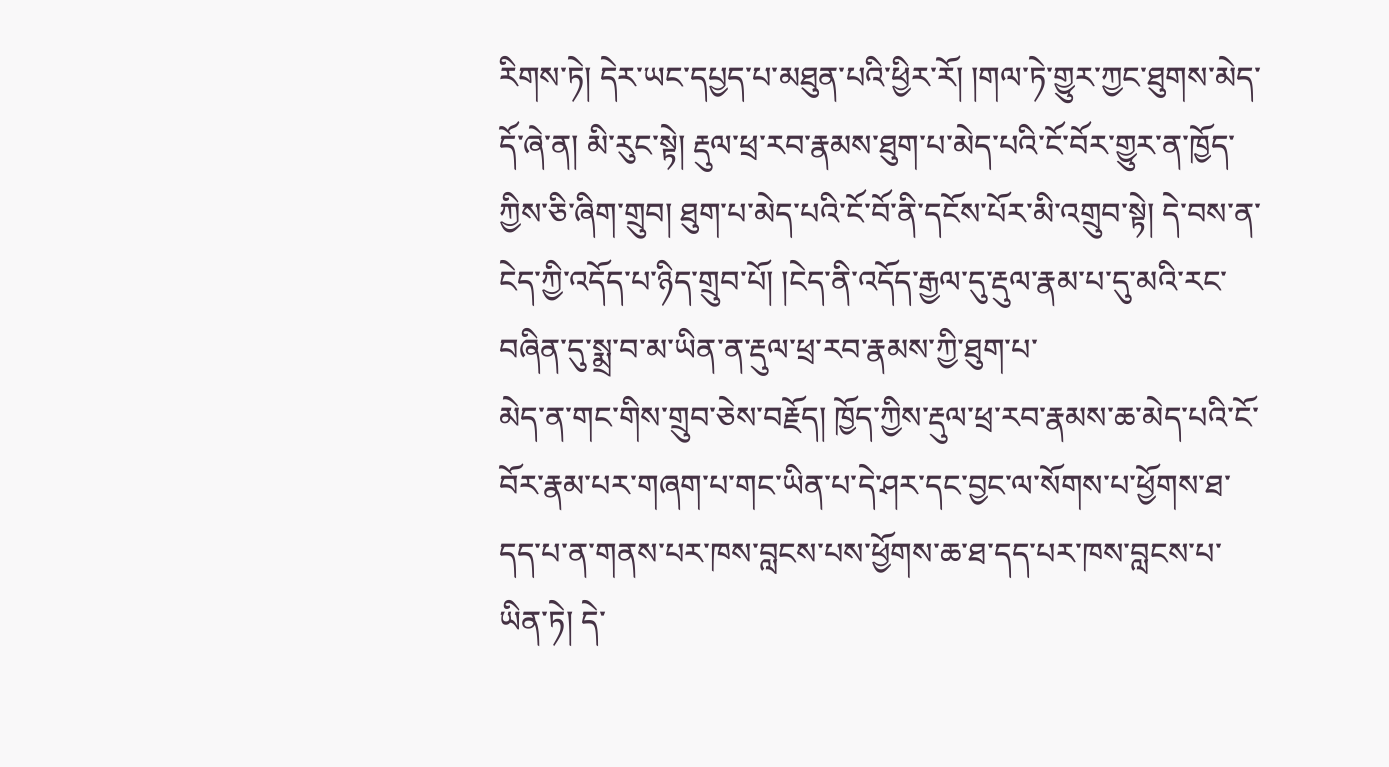རིགས་ཏེ། དེར་ཡང་དཔྱད་པ་མཐུན་པའི་ཕྱིར་རོ། །གལ་ཏེ་གྱུར་ཀྱང་ཐུགས་མེད་དོ་ཞེ་ན། མི་རུང་སྟེ། རྡུལ་ཕྲ་རབ་རྣམས་ཐུག་པ་མེད་པའི་ངོ་བོར་གྱུར་ན་ཁྱོད་ཀྱིས་ཅི་ཞིག་གྲུབ། ཐུག་པ་མེད་པའི་ངོ་བོ་ནི་དངོས་པོར་མི་འགྲུབ་སྟེ། དེ་བས་ན་ངེད་ཀྱི་འདོད་པ་ཉིད་གྲུབ་པོ། །ངེད་ནི་འདོད་རྒྱལ་དུ་རྡུལ་རྣམ་པ་དུ་མའི་རང་བཞིན་དུ་སྨྲ་བ་མ་ཡིན་ན་རྡུལ་ཕྲ་རབ་རྣམས་ཀྱི་ཐུག་པ་
མེད་ན་གང་གིས་གྲུབ་ཅེས་བརྗོད། ཁྱོད་ཀྱིས་རྡུལ་ཕྲ་རབ་རྣམས་ཆ་མེད་པའི་ངོ་བོར་རྣམ་པར་གཞག་པ་གང་ཡིན་པ་དེ་ཤར་དང་བྱང་ལ་སོགས་པ་ཕྱོགས་ཐ་དད་པ་ན་གནས་པར་ཁས་བླངས་པས་ཕྱོགས་ཆ་ཐ་དད་པར་ཁས་བླངས་པ་ཡིན་ཏེ། དེ་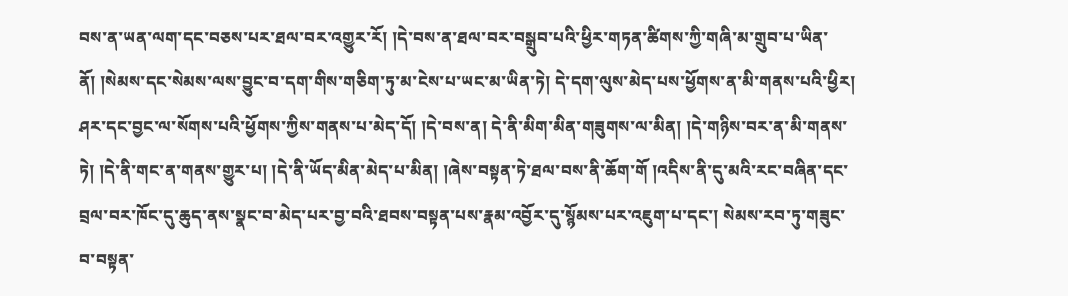བས་ན་ཡན་ལག་དང་བཅས་པར་ཐལ་བར་འགྱུར་རོ། །དེ་བས་ན་ཐལ་བར་བསྒྲུབ་པའི་ཕྱིར་གཏན་ཚིགས་ཀྱི་གཞི་མ་གྲུབ་པ་ཡིན་ནོ། །སེམས་དང་སེམས་ལས་བྱུང་བ་དག་གིས་གཅིག་ཏུ་མ་ངེས་པ་ཡང་མ་ཡིན་ཏེ། དེ་དག་ལུས་མེད་པས་ཕྱོགས་ན་མི་གནས་པའི་ཕྱིར། ཤར་དང་བྱང་ལ་སོགས་པའི་ཕྱོགས་ཀྱིས་གནས་པ་མེད་དོ། །དེ་བས་ན། དེ་ནི་མིག་མིན་གཟུགས་ལ་མིན། །དེ་གཉིས་བར་ན་མི་གནས་ཏེ། །དེ་ནི་གང་ན་གནས་གྱུར་པ། །དེ་ནི་ཡོད་མིན་མེད་པ་མིན། །ཞེས་བསྟན་ཏེ་ཐལ་བས་ནི་ཆོག་གོ །འདིས་ནི་དུ་མའི་རང་བཞིན་དང་བྲལ་བར་ཁོང་དུ་ཆུད་ནས་སྣང་བ་མེད་པར་བྱ་བའི་ཐབས་བསྟན་པས་རྣམ་འབྱོར་དུ་སྙོམས་པར་འཇུག་པ་དང་། སེམས་རབ་ཏུ་གཟུང་བ་བསྟན་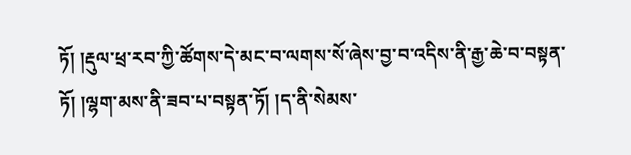ཏོ། །རྡུལ་ཕྲ་རབ་ཀྱི་ཚོགས་དེ་མང་བ་ལགས་སོ་ཞེས་བྱ་བ་འདིས་ནི་རྒྱ་ཆེ་བ་བསྟན་ཏོ། །ལྷག་མས་ནི་ཟབ་པ་བསྟན་ཏོ། །ད་ནི་སེམས་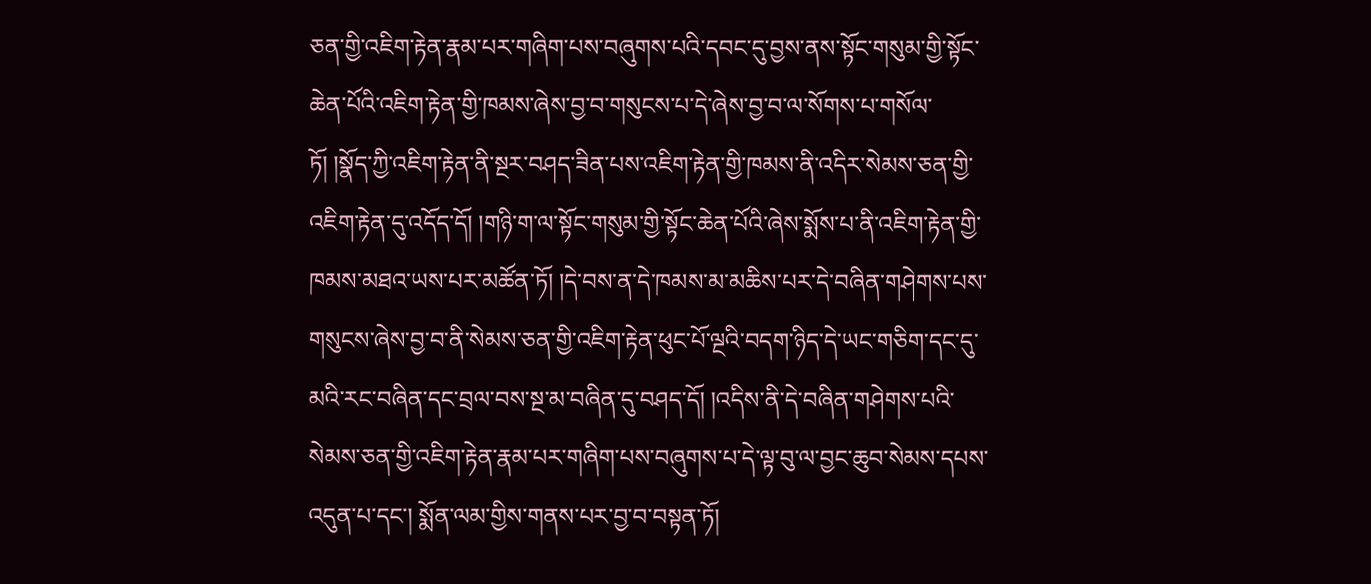ཅན་གྱི་འཇིག་རྟེན་རྣམ་པར་གཞིག་པས་བཞུགས་པའི་དབང་དུ་བྱས་ནས་སྟོང་གསུམ་གྱི་སྟོང་ཆེན་པོའི་འཇིག་རྟེན་གྱི་ཁམས་ཞེས་བྱ་བ་གསུངས་པ་དེ་ཞེས་བྱ་བ་ལ་སོགས་པ་གསོལ་ཏོ། །སྣོད་ཀྱི་འཇིག་རྟེན་ནི་སྔར་བཤད་ཟིན་པས་འཇིག་རྟེན་གྱི་ཁམས་ནི་འདིར་སེམས་ཅན་གྱི་འཇིག་རྟེན་དུ་འདོད་དོ། །གཉི་ག་ལ་སྟོང་གསུམ་གྱི་སྟོང་ཆེན་པོའི་ཞེས་སྨོས་པ་ནི་འཇིག་རྟེན་གྱི་ཁམས་མཐའ་ཡས་པར་མཚོན་ཏོ། །དེ་བས་ན་དེ་ཁམས་མ་མཆིས་པར་དེ་བཞིན་གཤེགས་པས་གསུངས་ཞེས་བྱ་བ་ནི་སེམས་ཅན་གྱི་འཇིག་རྟེན་ཕུང་པོ་ལྔའི་བདག་ཉིད་དེ་ཡང་གཅིག་དང་དུ་མའི་རང་བཞིན་དང་བྲལ་བས་སྔ་མ་བཞིན་དུ་བཤད་དོ། །འདིས་ནི་དེ་བཞིན་གཤེགས་པའི་སེམས་ཅན་གྱི་འཇིག་རྟེན་རྣམ་པར་གཞིག་པས་བཞུགས་པ་དེ་ལྟ་བུ་ལ་བྱང་ཆུབ་སེམས་དཔས་འདུན་པ་དང་། སྨོན་ལམ་གྱིས་གནས་པར་བྱ་བ་བསྟན་ཏོ།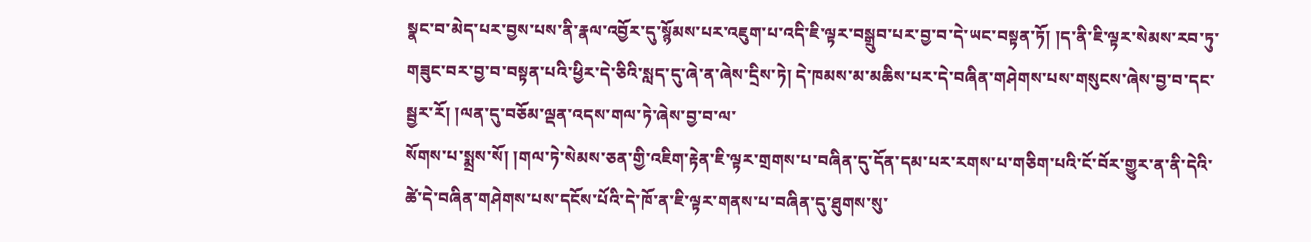སྣང་བ་མེད་པར་བྱས་པས་ནི་རྣལ་འབྱོར་དུ་སྙོམས་པར་འཇུག་པ་འདི་ཇི་ལྟར་བསྒྲུབ་པར་བྱ་བ་དེ་ཡང་བསྟན་ཏོ། །ད་ནི་ཇི་ལྟར་སེམས་རབ་ཏུ་གཟུང་བར་བྱ་བ་བསྟན་པའི་ཕྱིར་དེ་ཅིའི་སླད་དུ་ཞེ་ན་ཞེས་དྲིས་ཏེ། དེ་ཁམས་མ་མཆིས་པར་དེ་བཞིན་གཤེགས་པས་གསུངས་ཞེས་བྱ་བ་དང་སྦྱར་རོ། །ལན་དུ་བཅོམ་ལྡན་འདས་གལ་ཏེ་ཞེས་བྱ་བ་ལ་
སོགས་པ་སྨྲས་སོ། །གལ་ཏེ་སེམས་ཅན་གྱི་འཇིག་རྟེན་ཇི་ལྟར་གྲགས་པ་བཞིན་དུ་དོན་དམ་པར་རགས་པ་གཅིག་པའི་ངོ་བོར་གྱུར་ན་ནི་དེའི་ཚེ་དེ་བཞིན་གཤེགས་པས་དངོས་པོའི་དེ་ཁོ་ན་ཇི་ལྟར་གནས་པ་བཞིན་དུ་ཐུགས་སུ་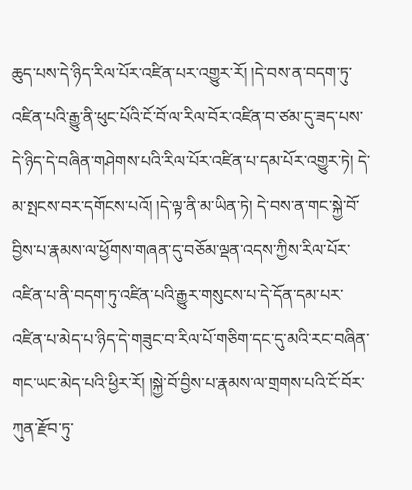ཆུད་པས་དེ་ཉིད་རིལ་པོར་འཛིན་པར་འགྱུར་རོ། །དེ་བས་ན་བདག་ཏུ་འཛིན་པའི་རྒྱུ་ནི་ཕུང་པོའི་ངོ་བོ་ལ་རིལ་བོར་འཛིན་བ་ཙམ་དུ་ཟད་པས་དེ་ཉིད་དེ་བཞིན་གཤེགས་པའི་རིལ་པོར་འཛིན་པ་དམ་པོར་འགྱུར་ཏེ། དེ་མ་སྤངས་བར་དགོངས་པའོ། །དེ་ལྟ་ནི་མ་ཡིན་ཏེ། དེ་བས་ན་གང་སྐྱེ་བོ་བྱིས་པ་རྣམས་ལ་ཕྱོགས་གཞན་དུ་བཅོམ་ལྡན་འདས་ཀྱིས་རིལ་པོར་འཛིན་པ་ནི་བདག་ཏུ་འཛིན་པའི་རྒྱུར་གསུངས་པ་དེ་དོན་དམ་པར་འཛིན་པ་མེད་པ་ཉིད་དེ་གཟུང་བ་རིལ་པོ་གཅིག་དང་དུ་མའི་རང་བཞིན་གང་ཡང་མེད་པའི་ཕྱིར་རོ། །སྐྱེ་བོ་བྱིས་པ་རྣམས་ལ་གྲགས་པའི་ངོ་བོར་ཀུན་རྫོབ་ཏུ་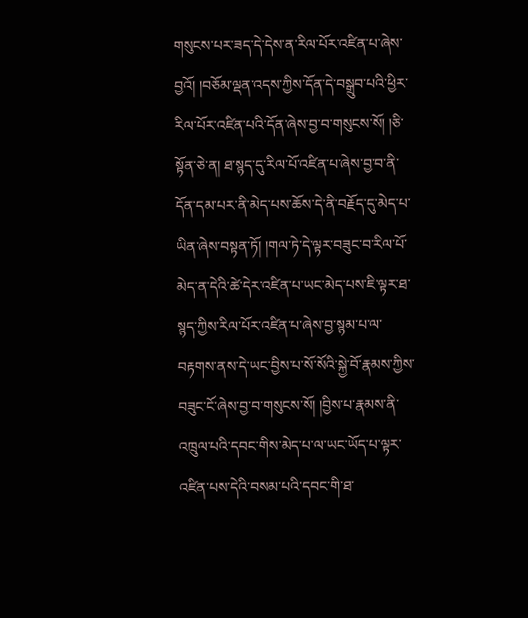གསུངས་པར་ཟད་དེ་དེས་ན་རིལ་པོར་འཛིན་པ་ཞེས་བྱའོ། །བཅོམ་ལྡན་འདས་ཀྱིས་དོན་དེ་བསྒྲུབ་པའི་ཕྱིར་རིལ་པོར་འཛིན་པའི་དོན་ཞེས་བྱ་བ་གསུངས་སོ། །ཅི་སྟོན་ཅེ་ན། ཐ་སྙད་དུ་རིལ་པོ་འཛིན་པ་ཞེས་བྱ་བ་ནི་དོན་དམ་པར་ནི་མེད་པས་ཆོས་དེ་ནི་བརྗོད་དུ་མེད་པ་ཡིན་ཞེས་བསྟན་ཏོ། །གལ་ཏེ་དེ་ལྟར་བཟུང་བ་རིལ་པོ་མེད་ན་དེའི་ཚེ་དེར་འཛིན་པ་ཡང་མེད་པས་ཇི་ལྟར་ཐ་སྙད་ཀྱིས་རིལ་པོར་འཛིན་པ་ཞེས་བྱ་སྙམ་པ་ལ་བརྟགས་ནས་དེ་ཡང་བྱིས་པ་སོ་སོའི་སྐྱེ་བོ་རྣམས་ཀྱིས་བཟུང་ངོ་ཞེས་བྱ་བ་གསུངས་སོ། །བྱིས་པ་རྣམས་ནི་འཁྲུལ་པའི་དབང་གིས་མེད་པ་ལ་ཡང་ཡོད་པ་ལྟར་འཛིན་པས་དེའི་བསམ་པའི་དབང་གི་ཐ་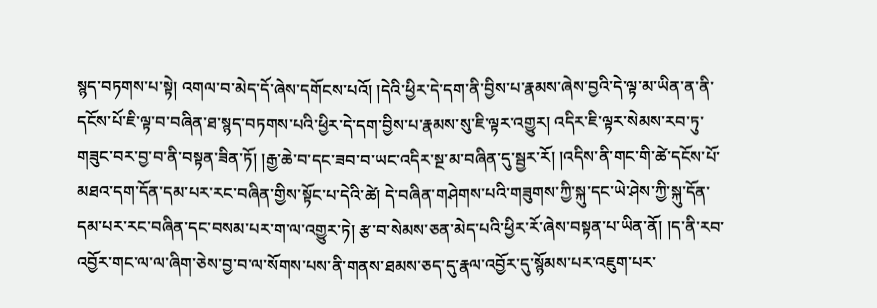སྙད་བཏགས་པ་སྟེ། འགལ་བ་མེད་དོ་ཞེས་དགོངས་པའོ། །དེའི་ཕྱིར་དེ་དག་ནི་བྱིས་པ་རྣམས་ཞེས་བྱའི་དེ་ལྟ་མ་ཡིན་ན་ནི་དངོས་པོ་ཇི་ལྟ་བ་བཞིན་ཐ་སྙད་བཏགས་པའི་ཕྱིར་དེ་དག་བྱིས་པ་རྣམས་སུ་ཇི་ལྟར་འགྱུར། འདིར་ཇི་ལྟར་སེམས་རབ་ཏུ་གཟུང་བར་བྱ་བ་ནི་བསྟན་ཟིན་ཏོ། །རྒྱ་ཆེ་བ་དང་ཟབ་བ་ཡང་འདིར་སྔ་མ་བཞིན་དུ་སྦྱར་རོ། །འདིས་ནི་གང་གི་ཚེ་དངོས་པོ་མཐའ་དག་དོན་དམ་པར་རང་བཞིན་གྱིས་སྟོང་པ་དེའི་ཚེ། དེ་བཞིན་གཤེགས་པའི་གཟུགས་ཀྱི་སྐུ་དང་ཡེ་ཤེས་ཀྱི་སྐུ་དོན་དམ་པར་རང་བཞིན་དང་བསམ་པར་ག་ལ་འགྱུར་ཏེ། རྩ་བ་སེམས་ཅན་མེད་པའི་ཕྱིར་རོ་ཞེས་བསྟན་པ་ཡིན་ནོ། །ད་ནི་རབ་འབྱོར་གང་ལ་ལ་ཞིག་ཅེས་བྱ་བ་ལ་སོགས་པས་ནི་གནས་ཐམས་ཅད་དུ་རྣལ་འབྱོར་དུ་སྙོམས་པར་འཇུག་པར་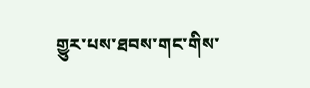གྱུར་པས་ཐབས་གང་གིས་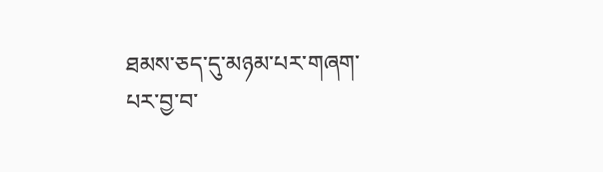ཐམས་ཅད་དུ་མཉམ་པར་གཞག་པར་བྱ་བ་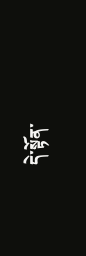དེ་སྟོན་